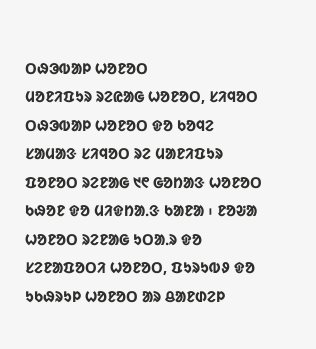ᱛᱷᱳᱵᱟᱞ ᱦᱚᱱᱚᱛ
ᱢᱚᱱᱤᱯᱩᱨ ᱨᱮᱭᱟᱜ ᱦᱚᱱᱚᱛ, ᱥᱤᱧᱚᱛ
ᱛᱷᱳᱵᱟᱞ ᱦᱚᱱᱚᱛ ᱫᱚ ᱠᱚᱧᱮ ᱥᱟᱢᱟᱝ ᱥᱤᱧᱚᱛ ᱨᱮ ᱢᱟᱱᱤᱯᱩᱨ ᱯᱚᱱᱚᱛ ᱨᱮᱱᱟᱜ ᱑᱖ ᱜᱚᱴᱟᱝ ᱦᱚᱱᱚᱛ ᱠᱷᱚᱱ ᱫᱚ ᱢᱤᱫᱴᱟᱹᱝ ᱠᱟᱱᱟ ᱾ ᱱᱚᱶᱟ ᱦᱚᱱᱚᱛ ᱨᱮᱱᱟᱜ ᱩᱛᱟᱹᱨ ᱫᱚ ᱥᱮᱱᱟᱯᱚᱛᱤ ᱦᱚᱱᱚᱛ, ᱯᱩᱨᱩᱵᱽ ᱫᱚ ᱩᱠᱷᱨᱩᱞ ᱦᱚᱱᱚᱛ ᱟᱨ ᱪᱟᱱᱰᱮᱞ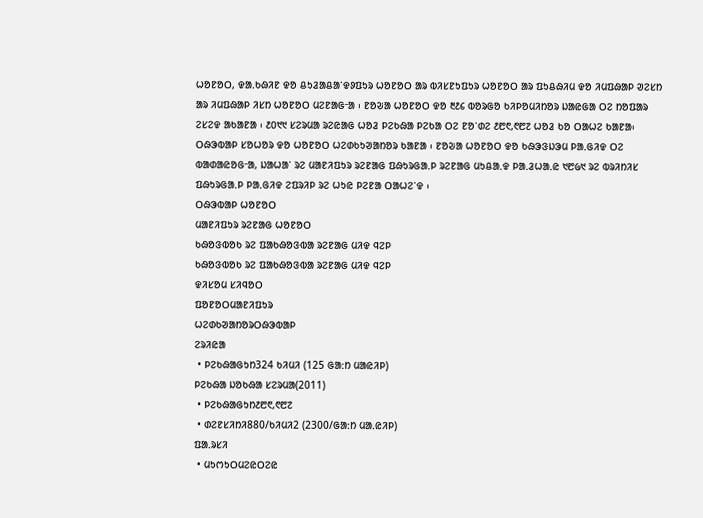ᱦᱚᱱᱚᱛ, ᱫᱟᱹᱠᱷᱤᱱ ᱫᱚ ᱪᱩᱲᱟᱪᱟᱸᱫᱽᱯᱩᱨ ᱦᱚᱱᱚᱛ ᱟᱨ ᱵᱤᱥᱱᱩᱯᱩᱨ ᱦᱚᱱᱚᱛ ᱟᱨ ᱯᱩᱪᱷᱤᱢ ᱫᱚ ᱤᱢᱯᱷᱟᱞ ᱣᱮᱥᱴ ᱟᱨ ᱤᱢᱯᱷᱟᱞ ᱤᱥᱴ ᱦᱚᱱᱚᱛ ᱢᱮᱱᱟᱜᱼᱟ ᱾ ᱱᱚᱶᱟ ᱦᱚᱱᱚᱛ ᱫᱚ ᱓᱒᱔ ᱵᱚᱨᱜᱚ ᱠᱤᱞᱚᱢᱤᱴᱚᱨ ᱡᱟᱭᱜᱟ ᱛᱮ ᱴᱚᱯᱟᱨ ᱮᱥᱮᱫ ᱟᱠᱟᱱᱟ ᱾ ᱒᱐᱑᱑ ᱥᱮᱨᱢᱟ ᱨᱮᱭᱟᱜ ᱦᱚᱲ ᱞᱮᱠᱷᱟ ᱞᱮᱠᱟ ᱛᱮ ᱱᱚᱸᱰᱮ ᱒᱘᱖,᱖᱘᱗ ᱦᱚᱲ ᱠᱚ ᱛᱟᱦᱮ ᱠᱟᱱᱟ᱾ ᱛᱷᱳᱵᱟᱞ ᱥᱚᱦᱚᱨ ᱫᱚ ᱦᱚᱱᱚᱛ ᱦᱮᱰᱠᱩᱣᱟᱴᱚᱨ ᱠᱟᱱᱟ ᱾ ᱱᱚᱶᱟ ᱦᱚᱱᱚᱛ ᱫᱚ ᱠᱷᱳᱝᱡᱳᱢ ᱞᱟᱹᱜᱤᱫ ᱛᱮ ᱵᱟᱰᱟᱭᱚᱜᱼᱟ, ᱡᱟᱦᱟᱸ ᱨᱮ ᱢᱟᱱᱤᱯᱩᱨ ᱨᱮᱱᱟᱜ ᱯᱷᱩᱨᱜᱟᱹᱞ ᱨᱮᱱᱟᱜ ᱢᱩᱪᱟᱹᱫ ᱞᱟᱹᱲᱦᱟᱹᱭ ᱑᱘᱙᱑ ᱨᱮ ᱵᱨᱤᱴᱤᱥ ᱯᱷᱩᱨᱜᱟᱹᱞ ᱞᱟᱹᱜᱤᱫ ᱮᱯᱨᱤᱞ ᱨᱮ ᱦᱩᱭ ᱞᱮᱱᱟ ᱛᱟᱦᱮᱸᱫ ᱾
ᱛᱷᱳᱵᱟᱞ ᱦᱚᱱᱚᱛ
ᱢᱟᱱᱤᱯᱩᱨ ᱨᱮᱱᱟᱜ ᱦᱚᱱᱚᱛ
ᱠᱷᱚᱝᱵᱚᱠ ᱨᱮ ᱯᱟᱠᱷᱚᱝᱵᱟ ᱨᱮᱱᱟᱜ ᱢᱤᱫ ᱧᱮᱞ
ᱠᱷᱚᱝᱵᱚᱠ ᱨᱮ ᱯᱟᱠᱷᱚᱝᱵᱟ ᱨᱮᱱᱟᱜ ᱢᱤᱫ ᱧᱮᱞ
ᱫᱤᱥᱚᱢ ᱥᱤᱧᱚᱛ
ᱯᱚᱱᱚᱛᱢᱟᱱᱤᱯᱩᱨ
ᱦᱮᱰᱠᱣᱟᱴᱚᱨᱛᱷᱳᱵᱟᱞ
ᱮᱨᱤᱭᱟ
 • ᱞᱮᱠᱷᱟᱜᱩᱴ324 ᱠᱤᱢᱤ (125 ᱜᱟᱺᱴ ᱢᱟᱭᱤᱞ)
ᱞᱮᱠᱷᱟ ᱡᱚᱠᱷᱟ ᱥᱮᱨᱢᱟ(2011)
 • ᱞᱮᱠᱷᱟᱜᱩᱴ᱒᱘᱖,᱖᱘᱗
 • ᱰᱮᱱᱥᱤᱴᱤ880/ᱠᱤᱢᱤ2 (2300/ᱜᱟᱺᱴ ᱢᱟᱹᱭᱤᱞ)
ᱯᱟᱹᱨᱥᱤ
 • ᱢᱩᱬᱩᱛᱢᱮᱭᱛᱮᱭ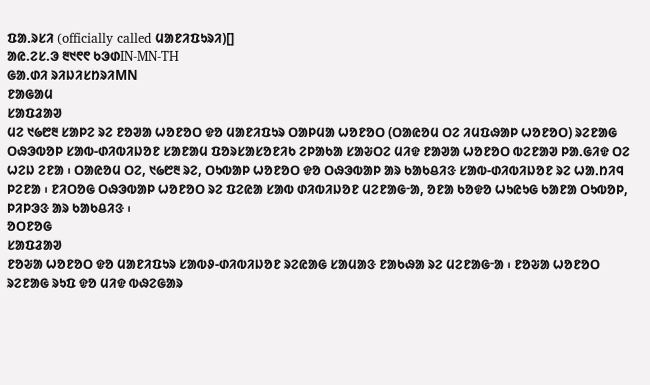ᱯᱟᱹᱨᱥᱤ (officially called ᱢᱟᱱᱤᱯᱩᱨᱤ)[]
ᱟᱭ.ᱮᱥ.ᱳ ᱓᱑᱖᱖ ᱠᱳᱰIN-MN-TH
ᱜᱟᱹᱰᱤ ᱨᱤᱡᱤᱥᱴᱨᱤMN
ᱱᱟᱜᱟᱢ
ᱥᱟᱯᱲᱟᱣ
ᱢᱮ ᱑᱙᱘᱓ ᱥᱟᱞᱮ ᱨᱮ ᱱᱚᱣᱟ ᱦᱚᱱᱚᱛ ᱫᱚ ᱢᱟᱱᱤᱯᱩᱨ ᱛᱟᱞᱢᱟ ᱦᱚᱱᱚᱛ (ᱛᱟᱭᱚᱢ ᱛᱮ ᱤᱢᱯᱷᱟᱞ ᱦᱚᱱᱚᱛ) ᱨᱮᱱᱟᱜ ᱛᱷᱳᱵᱚᱞ ᱥᱟᱵ-ᱰᱤᱵᱤᱡᱚᱱ ᱥᱟᱱᱟᱢ ᱯᱚᱨᱥᱟᱥᱚᱱᱤᱠ ᱮᱞᱟᱠᱟ ᱥᱟᱶᱛᱮ ᱢᱤᱫ ᱱᱟᱣᱟ ᱦᱚᱱᱚᱛ ᱵᱮᱱᱟᱣ ᱞᱟᱹᱜᱤᱫ ᱛᱮ ᱦᱮᱡ ᱮᱱᱟ ᱾ ᱛᱟᱭᱚᱢ ᱛᱮ, ᱑᱙᱘᱓ ᱨᱮ, ᱛᱩᱵᱟᱞ ᱦᱚᱱᱚᱛ ᱫᱚ ᱛᱷᱳᱵᱟᱞ ᱟᱨ ᱠᱟᱠᱪᱤᱝ ᱥᱟᱵ-ᱰᱤᱵᱤᱡᱚᱱ ᱨᱮ ᱦᱟᱹᱴᱤᱧ ᱞᱮᱱᱟ ᱾ ᱱᱤᱛᱚᱜ ᱛᱷᱳᱵᱟᱞ ᱦᱚᱱᱚᱛ ᱨᱮ ᱯᱮᱭᱟ ᱥᱟᱵ ᱰᱤᱵᱤᱡᱚᱱ ᱢᱮᱱᱟᱜᱼᱟ, ᱚᱱᱟ ᱠᱚᱫᱚ ᱦᱩᱭᱩᱜ ᱠᱟᱱᱟ ᱛᱩᱵᱚᱞ, ᱞᱤᱞᱳᱝ ᱟᱨ ᱠᱟᱠᱪᱤᱝ ᱾
ᱚᱛᱱᱚᱜ
ᱥᱟᱯᱲᱟᱣ
ᱱᱚᱶᱟ ᱦᱚᱱᱚᱛ ᱫᱚ ᱢᱟᱱᱤᱯᱩᱨ ᱥᱟᱵᱽ-ᱰᱤᱵᱤᱡᱚᱱ ᱨᱮᱭᱟᱜ ᱥᱟᱢᱟᱝ ᱱᱟᱠᱷᱟ ᱨᱮ ᱢᱮᱱᱟᱜᱼᱟ ᱾ ᱱᱚᱶᱟ ᱦᱚᱱᱚᱛ ᱨᱮᱱᱟᱜ ᱨᱩᱯ ᱫᱚ ᱢᱤᱫ ᱵᱷᱮᱜᱟᱨ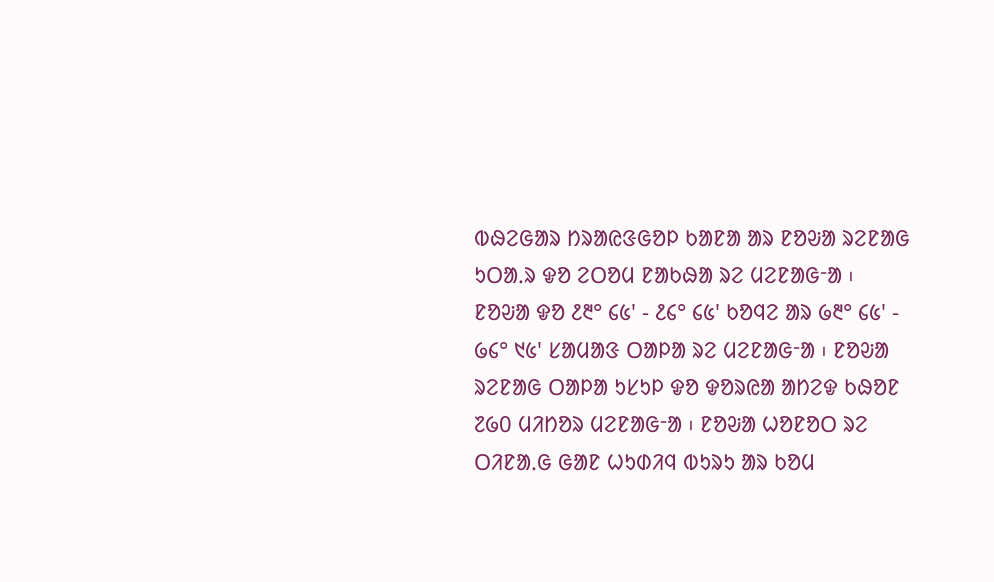ᱵᱷᱮᱜᱟᱨ ᱴᱨᱟᱭᱝᱜᱚᱞ ᱠᱟᱱᱟ ᱟᱨ ᱱᱚᱶᱟ ᱨᱮᱱᱟᱜ ᱩᱛᱟᱹᱨ ᱫᱚ ᱮᱛᱚᱢ ᱱᱟᱠᱷᱟ ᱨᱮ ᱢᱮᱱᱟᱜᱼᱟ ᱾ ᱱᱚᱶᱟ ᱫᱚ ᱒᱓° ᱔᱕' - ᱒᱔° ᱔᱕' ᱠᱚᱧᱮ ᱟᱨ ᱙᱓° ᱔᱕' - ᱙᱔° ᱑᱕' ᱥᱟᱢᱟᱝ ᱛᱟᱞᱟ ᱨᱮ ᱢᱮᱱᱟᱜᱼᱟ ᱾ ᱱᱚᱶᱟ ᱨᱮᱱᱟᱜ ᱛᱟᱞᱟ ᱩᱥᱩᱞ ᱫᱚ ᱫᱚᱨᱭᱟ ᱟᱴᱮᱫ ᱠᱷᱚᱱ ᱗᱙᱐ ᱢᱤᱴᱚᱨ ᱢᱮᱱᱟᱜᱼᱟ ᱾ ᱱᱚᱶᱟ ᱦᱚᱱᱚᱛ ᱨᱮ ᱛᱤᱱᱟᱹᱜ ᱜᱟᱱ ᱦᱩᱰᱤᱧ ᱵᱩᱨᱩ ᱟᱨ ᱠᱚᱢ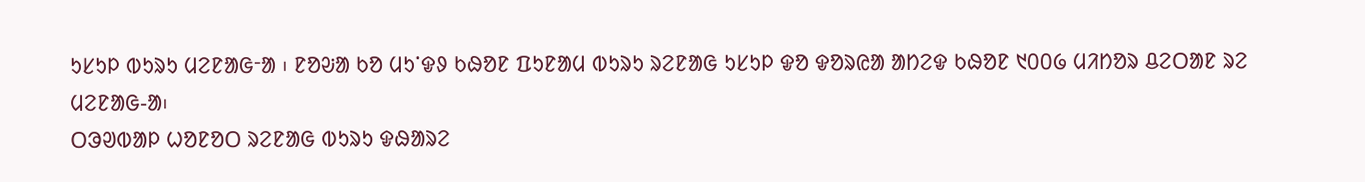ᱩᱥᱩᱞ ᱵᱩᱨᱩ ᱢᱮᱱᱟᱜᱼᱟ ᱾ ᱱᱚᱶᱟ ᱠᱚ ᱢᱩᱸᱫᱽ ᱠᱷᱚᱱ ᱯᱩᱱᱟᱢ ᱵᱩᱨᱩ ᱨᱮᱱᱟᱜ ᱩᱥᱩᱞ ᱫᱚ ᱫᱚᱨᱭᱟ ᱟᱴᱮᱫ ᱠᱷᱚᱱ ᱑᱐᱐᱙ ᱢᱤᱴᱚᱨ ᱪᱮᱛᱟᱱ ᱨᱮ ᱢᱮᱱᱟᱜ-ᱟ᱾
ᱛᱳᱣᱵᱟᱞ ᱦᱚᱱᱚᱛ ᱨᱮᱱᱟᱜ ᱵᱩᱨᱩ ᱫᱷᱟᱨᱮ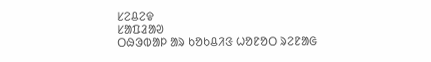ᱥᱮᱪᱮᱫ
ᱥᱟᱯᱲᱟᱣ
ᱛᱷᱳᱵᱟᱞ ᱟᱨ ᱠᱚᱠᱪᱤᱝ ᱦᱚᱱᱚᱛ ᱨᱮᱱᱟᱜ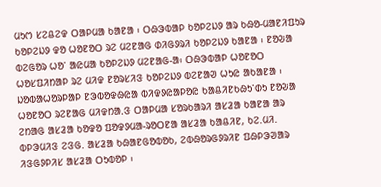ᱢᱩᱬ ᱥᱮᱪᱮᱫ ᱛᱟᱞᱢᱟ ᱠᱟᱱᱟ ᱾ ᱛᱷᱳᱵᱟᱞ ᱠᱚᱞᱮᱡᱽ ᱟᱨ ᱠᱷᱚ-ᱢᱟᱱᱤᱯᱩᱨ ᱠᱚᱞᱮᱡᱽ ᱫᱚ ᱦᱚᱱᱚᱛ ᱨᱮ ᱢᱮᱱᱟᱜ ᱰᱤᱜᱽᱨᱤ ᱠᱚᱞᱮᱡᱽ ᱠᱟᱱᱟ ᱾ ᱱᱚᱶᱟ ᱵᱮᱜᱚᱨ ᱦᱚᱸ ᱟᱭᱢᱟ ᱠᱚᱞᱮᱡᱽ ᱢᱮᱱᱟᱜ-ᱟ᱾ ᱛᱷᱳᱵᱟᱞ ᱦᱚᱱᱚᱛ ᱦᱚᱥᱯᱤᱴᱟᱞ ᱨᱮ ᱢᱤᱫ ᱱᱚᱨᱥᱤᱝ ᱠᱚᱞᱮᱡᱽ ᱵᱮᱱᱟᱣ ᱦᱩᱭ ᱟᱠᱟᱱᱟ ᱾ ᱡᱚᱵᱟᱦᱚᱨᱞᱟᱞ ᱱᱳᱵᱚᱫᱷᱭᱟ ᱵᱤᱫᱽᱭᱟᱞᱚᱭ ᱠᱟᱪᱤᱱᱠᱷᱩᱸᱰᱩ ᱱᱚᱶᱟ ᱦᱚᱱᱚᱛ ᱨᱮᱱᱟᱜ ᱢᱤᱫᱴᱟᱹᱝ ᱛᱟᱞᱢᱟ ᱥᱚᱨᱠᱟᱨᱤ ᱟᱥᱲᱟ ᱠᱟᱱᱟ ᱟᱨ ᱮᱴᱟᱜ ᱟᱥᱲᱟ ᱠᱚᱫᱚ ᱯᱚᱫᱽᱢᱟ-ᱨᱚᱛᱱᱟ ᱟᱥᱲᱟ ᱠᱟᱪᱤᱱ, ᱠᱮ.ᱢᱤ. ᱵᱞᱳᱢᱤᱝ ᱮᱝᱜ. ᱟᱥᱲᱟ ᱠᱷᱟᱱᱜᱚᱵᱚᱠ, ᱮᱵᱷᱚᱨᱜᱽᱨᱤᱱ ᱯᱷᱞᱳᱣᱟᱨ ᱤᱝᱜᱽᱞᱤᱥ ᱟᱥᱲᱟ ᱛᱩᱵᱚᱞ ᱾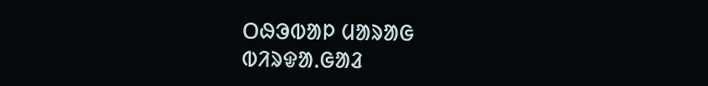ᱛᱷᱳᱵᱟᱞ ᱢᱟᱨᱟᱜ ᱵᱤᱨᱫᱟᱹᱜᱟᱲ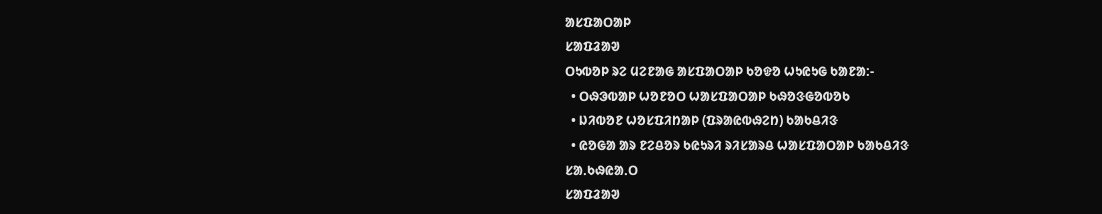ᱟᱥᱯᱟᱛᱟᱞ
ᱥᱟᱯᱲᱟᱣ
ᱛᱩᱵᱚᱞ ᱨᱮ ᱢᱮᱱᱟᱜ ᱟᱥᱯᱟᱛᱟᱞ ᱠᱚᱫᱚ ᱦᱩᱭᱩᱜ ᱠᱟᱱᱟ:-
  • ᱛᱷᱳᱵᱟᱞ ᱦᱚᱱᱚᱛ ᱦᱟᱥᱯᱟᱛᱟᱞ ᱠᱷᱚᱝᱜᱚᱵᱚᱠ
  • ᱡᱤᱵᱚᱱ ᱦᱚᱥᱯᱤᱴᱟᱞ (ᱯᱨᱟᱭᱵᱷᱮᱴ) ᱠᱟᱠᱪᱤᱝ
  • ᱭᱚᱜᱟ ᱟᱨ ᱱᱮᱪᱚᱨ ᱠᱭᱩᱨᱤ ᱨᱤᱥᱟᱨᱪ ᱦᱟᱥᱯᱟᱛᱟᱞ ᱠᱟᱠᱪᱤᱝ
ᱥᱟᱹᱠᱷᱭᱟᱹᱛ
ᱥᱟᱯᱲᱟᱣ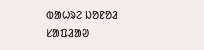ᱵᱟᱦᱨᱮ ᱡᱚᱱᱚᱲ
ᱥᱟᱯᱲᱟᱣ